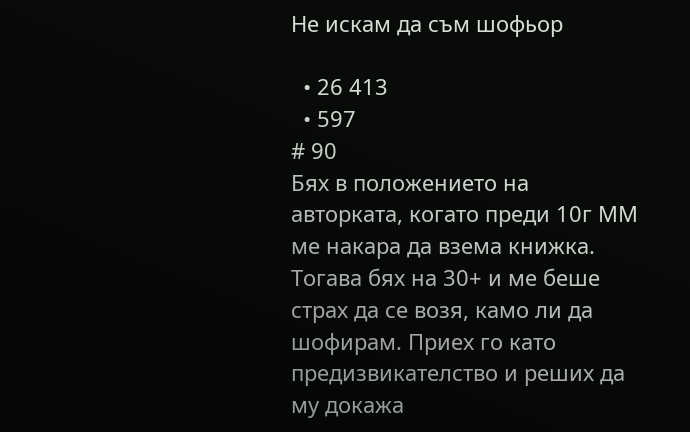Не искам да съм шофьор

  • 26 413
  • 597
# 90
Бях в положението на авторката, когато преди 10г ММ ме накара да взема книжка. Тогава бях на 30+ и ме беше страх да се возя, камо ли да шофирам. Приех го като предизвикателство и реших да му докажа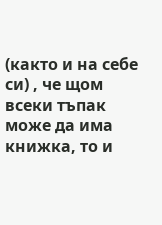(както и на себе си) , че щом всеки тъпак може да има книжка, то и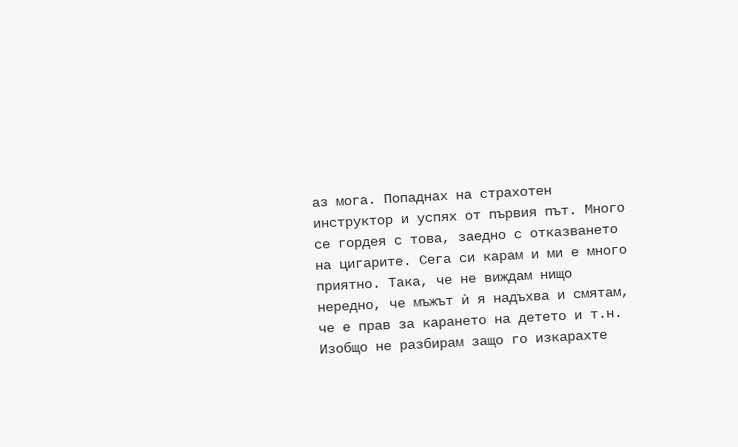аз мога. Попаднах на страхотен инструктор и успях от първия път. Много се гордея с това, заедно с отказването на цигарите. Сега си карам и ми е много приятно. Така, че не виждам нищо нередно, че мъжът ѝ я надъхва и смятам, че е прав за карането на детето и т.н. Изобщо не разбирам защо го изкарахте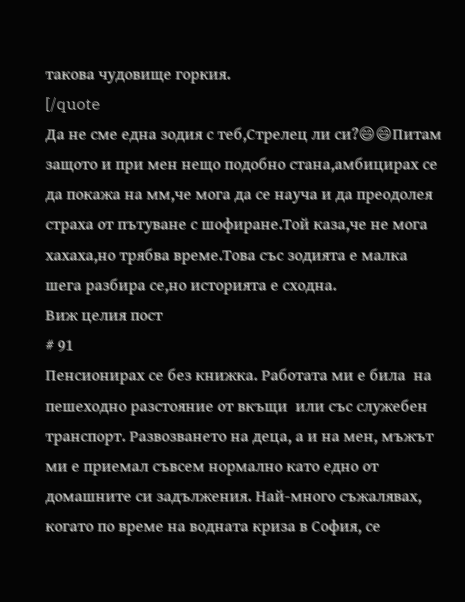такова чудовище горкия.
[/quote
Да не сме една зодия с теб,Стрелец ли си?😄😄Питам защото и при мен нещо подобно стана,амбицирах се да покажа на мм,че мога да се науча и да преодолея страха от пътуване с шофиране.Той каза,че не мога хахаха,но трябва време.Това със зодията е малка шега разбира се,но историята е сходна.
Виж целия пост
# 91
Пенсионирах се без книжка. Работата ми е била  на пешеходно разстояние от вкъщи  или със служебен транспорт. Развозването на деца, а и на мен, мъжът ми е приемал съвсем нормално като едно от домашните си задължения. Най-много съжалявах, когато по време на водната криза в София, се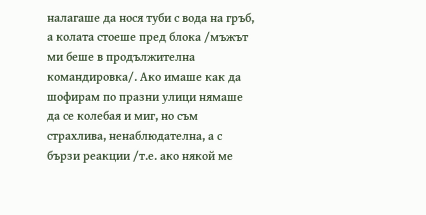налагаше да нося туби с вода на гръб, а колата стоеше пред блока /мъжът ми беше в продължителна командировка/. Ако имаше как да шофирам по празни улици нямаше да се колебая и миг, но съм страхлива, ненаблюдателна, а с бързи реакции /т.е. ако някой ме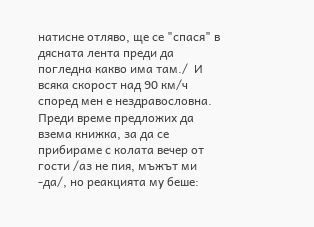натисне отляво, ще се "спася" в дясната лента преди да погледна какво има там./  И всяка скорост над 90 км/ч според мен е нездравословна. Преди време предложих да взема книжка, за да се прибираме с колата вечер от гости /аз не пия, мъжът ми -да/, но реакцията му беше: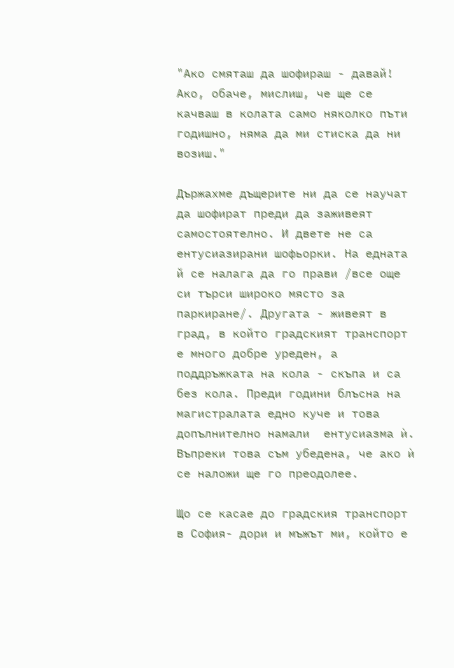"Ако смяташ да шофираш - давай! Ако, обаче, мислиш, че ще се качваш в колата само няколко пъти годишно, няма да ми стиска да ни возиш."

Държахме дъщерите ни да се научат да шофират преди да заживеят самостоятелно. И двете не са ентусиазирани шофьорки. На едната й се налага да го прави /все още си търси широко място за паркиране/. Другата - живеят в град, в който градският транспорт е много добре уреден, а поддръжката на кола - скъпа и са без кола. Преди години блъсна на магистралата едно куче и това допълнително намали  ентусиазма ѝ. Въпреки това съм убедена, че ако ѝ се наложи ще го преодолее.

Що се касае до градския транспорт в София- дори и мъжът ми, който е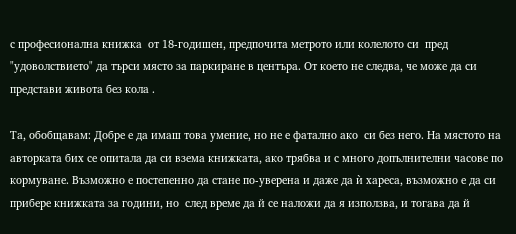с професионална книжка  от 18-годишен, предпочита метрото или колелото си  пред "удоволствието" да търси място за паркиране в центъра. От което не следва, че може да си представи живота без кола .

Та, обобщавам: Добре е да имаш това умение, но не е фатално ако  си без него. На мястото на авторката бих се опитала да си взема книжката, ако трябва и с много допълнителни часове по кормуване. Възможно е постепенно да стане по-уверена и даже да ѝ хареса, възможно е да си прибере книжката за години, но  след време да й се наложи да я използва, и тогава да й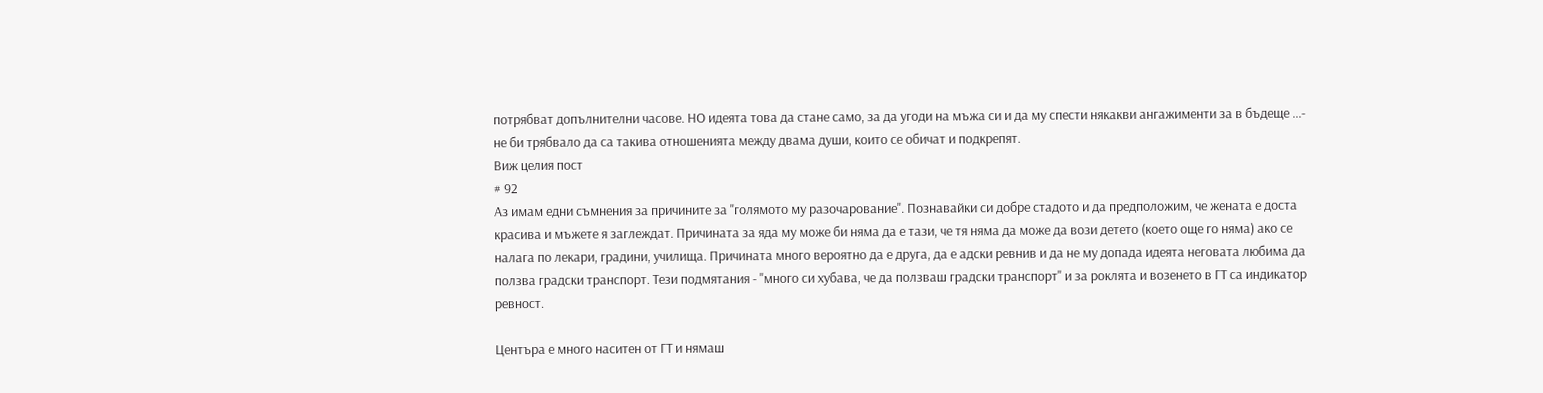потрябват допълнителни часове. НО идеята това да стане само, за да угоди на мъжа си и да му спести някакви ангажименти за в бъдеще ...- не би трябвало да са такива отношенията между двама души, които се обичат и подкрепят.
Виж целия пост
# 92
Аз имам едни съмнения за причините за "голямото му разочарование". Познавайки си добре стадото и да предположим, че жената е доста красива и мъжете я заглеждат. Причината за яда му може би няма да е тази, че тя няма да може да вози детето (което още го няма) ако се налага по лекари, градини, училища. Причината много вероятно да е друга, да е адски ревнив и да не му допада идеята неговата любима да ползва градски транспорт. Тези подмятания - "много си хубава, че да ползваш градски транспорт" и за роклята и возенето в ГТ са индикатор ревност.

Центъра е много наситен от ГТ и нямаш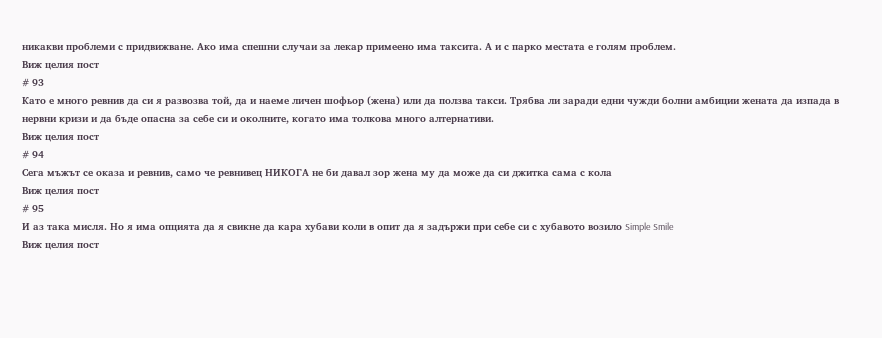никакви проблеми с придвижване. Ако има спешни случаи за лекар примеено има таксита. А и с парко местата е голям проблем.
Виж целия пост
# 93
Като е много ревнив да си я развозва той, да и наеме личен шофьор (жена) или да ползва такси. Трябва ли заради едни чужди болни амбиции жената да изпада в нервни кризи и да бъде опасна за себе си и околните, когато има толкова много алтернативи.
Виж целия пост
# 94
Сега мъжът се оказа и ревнив, само че ревнивец НИКОГА не би давал зор жена му да може да си джитка сама с кола
Виж целия пост
# 95
И аз така мисля. Но я има опцията да я свикне да кара хубави коли в опит да я задържи при себе си с хубавото возило Simple Smile
Виж целия пост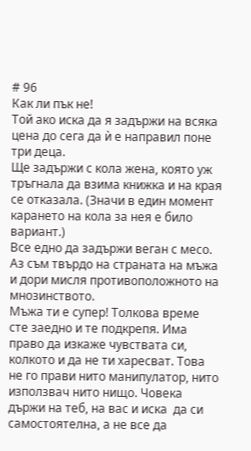# 96
Как ли пък не!
Той ако иска да я задържи на всяка цена до сега да ѝ е направил поне три деца.
Ще задържи с кола жена, която уж тръгнала да взима книжка и на края се отказала. (Значи в един момент карането на кола за нея е било вариант.)
Все едно да задържи веган с месо.
Аз съм твърдо на страната на мъжа и дори мисля противоположното на мнозинството.
Мъжа ти е супер! Толкова време сте заедно и те подкрепя. Има право да изкаже чувствата си, колкото и да не ти харесват. Това не го прави нито манипулатор, нито използвач нито нищо. Човека държи на теб, на вас и иска  да си самостоятелна, а не все да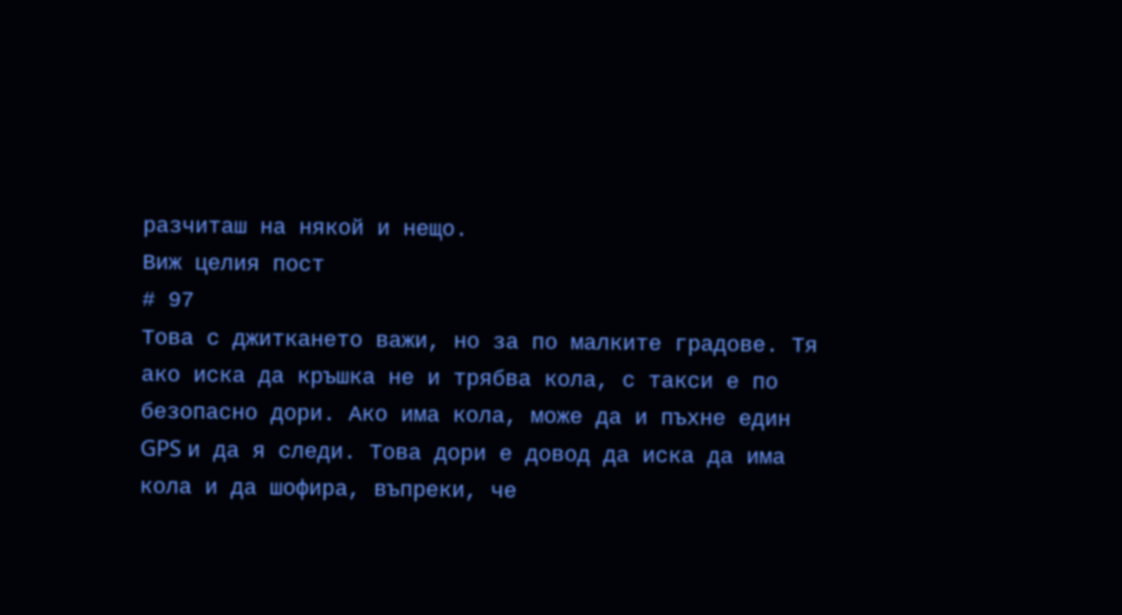разчиташ на някой и нещо.
Виж целия пост
# 97
Това с джиткането важи, но за по малките градове. Тя ако иска да кръшка не и трябва кола, с такси е по безопасно дори. Ако има кола, може да и пъхне един GPS и да я следи. Това дори е довод да иска да има кола и да шофира, въпреки, че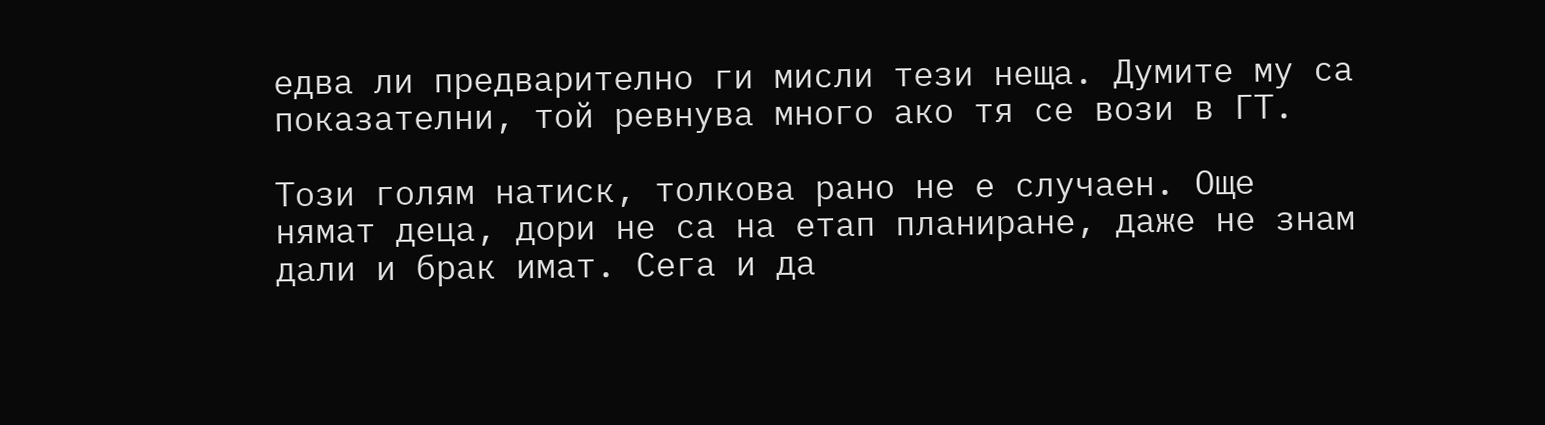едва ли предварително ги мисли тези неща. Думите му са показателни, той ревнува много ако тя се вози в ГТ.

Този голям натиск, толкова рано не е случаен. Още нямат деца, дори не са на етап планиране, даже не знам дали и брак имат. Сега и да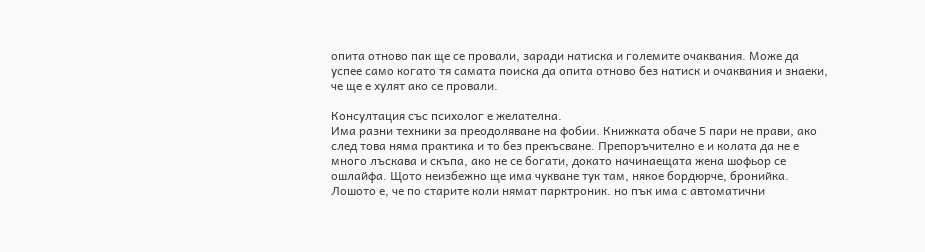опита отново пак ще се провали, заради натиска и големите очаквания. Може да успее само когато тя самата поиска да опита отново без натиск и очаквания и знаеки, че ще е хулят ако се провали.

Консултация със психолог е желателна.
Има разни техники за преодоляване на фобии. Книжката обаче 5 пари не прави, ако след това няма практика и то без прекъсване. Препоръчително е и колата да не е много лъскава и скъпа, ако не се богати, докато начинаещата жена шофьор се ошлайфа. Щото неизбежно ще има чукване тук там, някое бордюрче, бронийка. Лошото е, че по старите коли нямат парктроник. но пък има с автоматични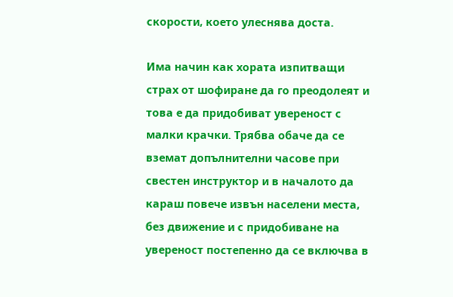скорости, което улеснява доста.

Има начин как хората изпитващи страх от шофиране да го преодолеят и това е да придобиват увереност с малки крачки. Трябва обаче да се вземат допълнителни часове при свестен инструктор и в началото да караш повече извън населени места, без движение и с придобиване на увереност постепенно да се включва в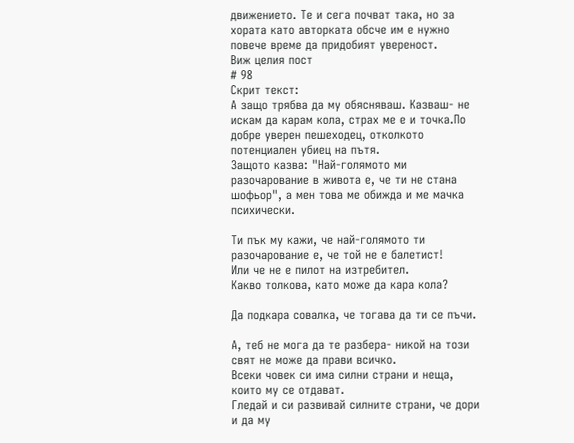движението. Те и сега почват така, но за хората като авторката обсче им е нужно повече време да придобият увереност.
Виж целия пост
# 98
Скрит текст:
А защо трябва да му обясняваш. Казваш- не искам да карам кола, страх ме е и точка.По добре уверен пешеходец, отколкото потенциален убиец на пътя.
Защото казва: "Най-голямото ми разочарование в живота е, че ти не стана шофьор", а мен това ме обижда и ме мачка психически.

Ти пък му кажи, че най-голямото ти разочарование е, че той не е балетист!
Или че не е пилот на изтребител.
Какво толкова, като може да кара кола?

Да подкара совалка, че тогава да ти се пъчи.

А, теб не мога да те разбера- никой на този свят не може да прави всичко.
Всеки човек си има силни страни и неща, които му се отдават.
Гледай и си развивай силните страни, че дори и да му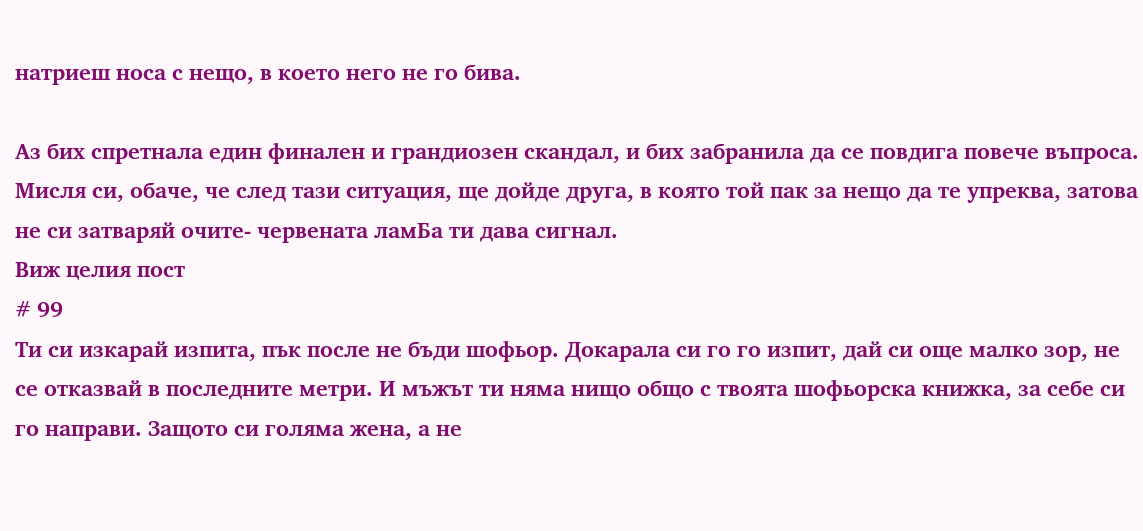натриеш носа с нещо, в което него не го бива.

Аз бих спретнала един финален и грандиозен скандал, и бих забранила да се повдига повече въпроса.
Мисля си, обаче, че след тази ситуация, ще дойде друга, в която той пак за нещо да те упреква, затова  не си затваряй очите- червената ламБа ти дава сигнал.
Виж целия пост
# 99
Ти си изкарай изпита, пък после не бъди шофьор. Докарала си го го изпит, дай си още малко зор, не се отказвай в последните метри. И мъжът ти няма нищо общо с твоята шофьорска книжка, за себе си го направи. Защото си голяма жена, а не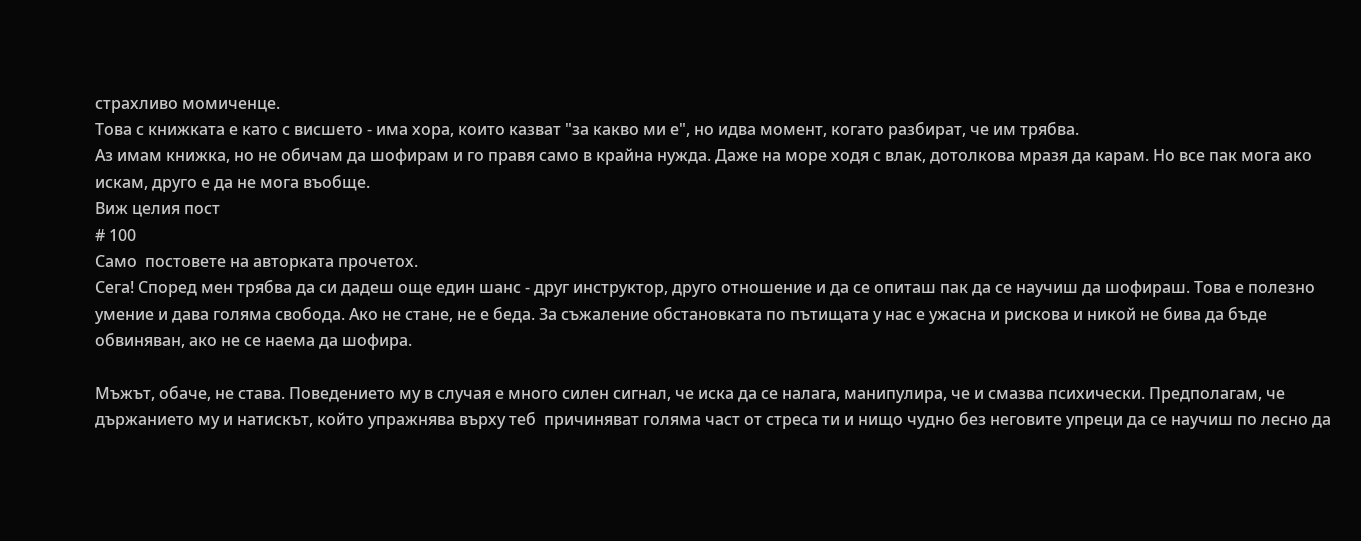страхливо момиченце.
Това с книжката е като с висшето - има хора, които казват "за какво ми е", но идва момент, когато разбират, че им трябва.
Аз имам книжка, но не обичам да шофирам и го правя само в крайна нужда. Даже на море ходя с влак, дотолкова мразя да карам. Но все пак мога ако искам, друго е да не мога въобще.
Виж целия пост
# 100
Само  постовете на авторката прочетох.
Сега! Според мен трябва да си дадеш още един шанс - друг инструктор, друго отношение и да се опиташ пак да се научиш да шофираш. Това е полезно умение и дава голяма свобода. Ако не стане, не е беда. За съжаление обстановката по пътищата у нас е ужасна и рискова и никой не бива да бъде обвиняван, ако не се наема да шофира.

Мъжът, обаче, не става. Поведението му в случая е много силен сигнал, че иска да се налага, манипулира, че и смазва психически. Предполагам, че държанието му и натискът, който упражнява върху теб  причиняват голяма част от стреса ти и нищо чудно без неговите упреци да се научиш по лесно да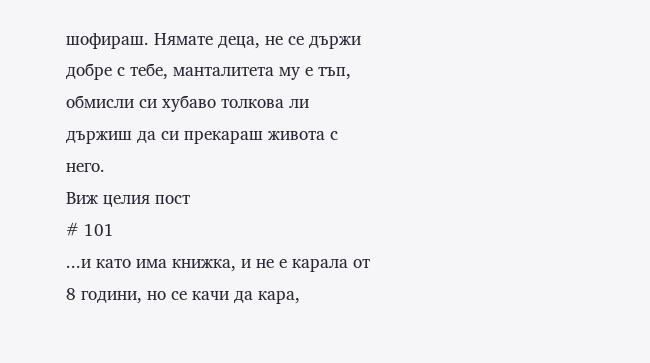шофираш. Нямате деца, не се държи добре с тебе, манталитета му е тъп, обмисли си хубаво толкова ли държиш да си прекараш живота с него.
Виж целия пост
# 101
...и като има книжка, и не е карала от 8 години, но се качи да кара,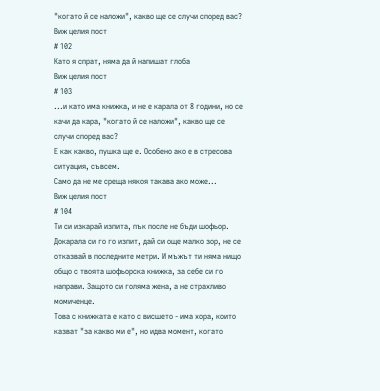"когато й се наложи", какво ще се случи според вас?
Виж целия пост
# 102
Като я спрат, няма да й напишат глоба
Виж целия пост
# 103
...и като има книжка, и не е карала от 8 години, но се качи да кара, "когато й се наложи", какво ще се случи според вас?
Е как какво, пушка ще е. Особено ако е в стресова ситуация, съвсем.
Само да не ме среща някоя такава ако може...
Виж целия пост
# 104
Ти си изкарай изпита, пък после не бъди шофьор. Докарала си го го изпит, дай си още малко зор, не се отказвай в последните метри. И мъжът ти няма нищо общо с твоята шофьорска книжка, за себе си го направи. Защото си голяма жена, а не страхливо момиченце.
Това с книжката е като с висшето - има хора, които казват "за какво ми е", но идва момент, когато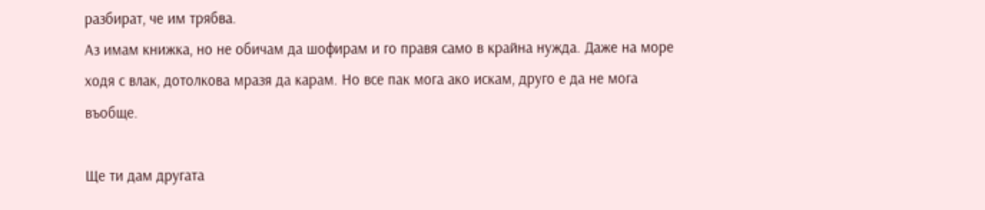разбират, че им трябва.
Аз имам книжка, но не обичам да шофирам и го правя само в крайна нужда. Даже на море ходя с влак, дотолкова мразя да карам. Но все пак мога ако искам, друго е да не мога въобще.

Ще ти дам другата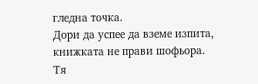гледна точка.
Дори да успее да вземе изпита, книжката не прави шофьора.
Тя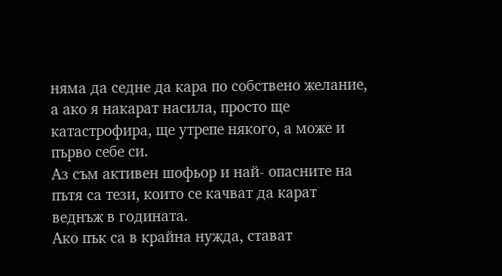няма да седне да кара по собствено желание, а ако я накарат насила, просто ще катастрофира, ще утрепе някого, а може и първо себе си.
Аз съм активен шофьор и най- опасните на пътя са тези, които се качват да карат веднъж в годината.
Ако пък са в крайна нужда, стават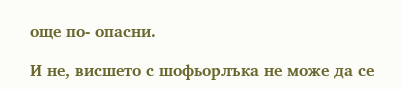още по- опасни.

И не, висшето с шофьорлъка не може да се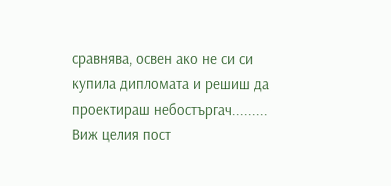сравнява, освен ако не си си купила дипломата и решиш да проектираш небостъргач.........
Виж целия пост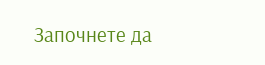Започнете да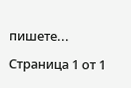пишете...

Страница 1 от 1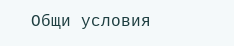Общи условия